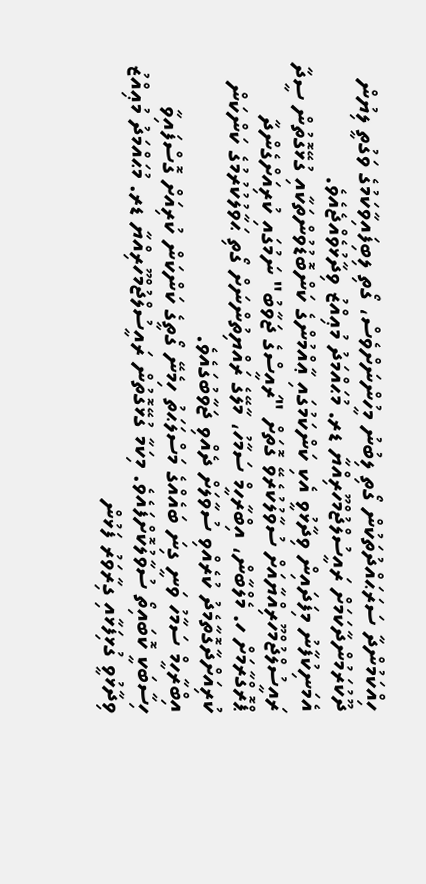ހިއްކަމުންދާ ސަރަޙައްދުތަކުން ގޯތި ލިބުނު މީހުންނަށްވެސް، ގޯތި ލިބިފައިވާކަމުގެ ވަގުތީ ލިޔުން ދޫކުރަމުންދާކަމަށް ރައީސުލްޖުމްހޫރިއްޔާ ޑރ. މުޙައްމަދު މުޢިއްޒު ވިދާޅުވެއްޖެއެވެ.
އެމަނިކުފާނު މިފަދައިން ވިދާޅުވީ އެކި ކަންކަމުގައި ޢާއްމުންގެ ކަންބޮޑުވުންތަކާއި ގުޅޭގޮތުން ސީދާ ރައީސުލްޖުމްހޫރިއްޔާއަށް ސުވާލުކުރެވޭ ގޮތަށް "ރައީސްގެ ޖަވާބު" ނަމުގައި ކުރިއަށްގެންދާ ޕްރޮގްރާމަށް ހ. މެލްބާން، އިބްރާހީމް ސަމާހު، މާލޭގެ ރައްޔިތުންނަށް ގޯތި ޙަވާލުކުރުމުގެ ކަންކަން ކުރިއަށްދާގޮތާމެދު ކުރެއްވި ސުވާލަށް ދެއްވި ޖަވާބުގައެވެ.
އިބްރާހީމް ސަމާހު ވަނީ ގިނަ ބައެއްގެ މަސްލަޙަތު ހިމެނޭ ގޯތީގެ ކަންކަން ކުރިއަށް ގޮސްފައިވާ ހިސާބަކީ ކޮބައިތޯ ސުވާލުކޮށްފައެވެ. މިކަމާ ގުޅޭގޮތުން ރައީސުލްޖުމްހޫރިއްޔާ ޑރ. މުޙައްމަދު މުޢިއްޒު ވިދާޅުވީ ގުޅިފަޅާއި ގިރާވަރު ފަޅުން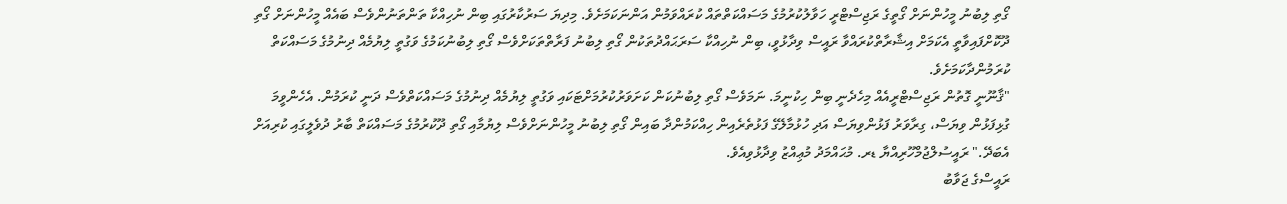ގޯތި ލިބުނު މީހުންނަށް ގޯތީގެ ރަޖިސްޓްރީ ހަވާލުކުރުމުގެ މަސައްކަތްތައް ކުރައްވަމުން އަންނަކަމަށެވެ. މިދިޔަ ސަރުކާރުގައި ބިން ނުހިއްކާ ތަންތަނުންވެސް ބައެއް މީހުންނަށް ގޯތި ދޫކޮށްފައިވާތީ އެކަމަށް އިޝާރާތްކުރައްވާ ރައީސް ވިދާޅުވީ، ބިން ނުހިއްކާ ސަރަޙައްދުތަކުން ގޯތި ލިބުނު ފަރާތްތަކަށްވެސް ގޯތި ލިބުނުކަމުގެ ވަގުތީ ލިޔުމެއް ދިނުމުގެ މަސައްކަތް ކުރަމުންދާކަމަށެވެ.
"ޤާނޫނީ ގޮތުން ރަޖިސްޓްރީއެއް މިހެދެނީ ބިން ހިކުނީމަ. ނަމަވެސް ގޯތި ލިބުނުކަން ކަށަވަރުކުރުމަށްޓަކައި ވަގުތީ ލިޔުމެއް ދިނުމުގެ މަސައްކަތްވެސް ދަނީ ކުރަމުން. އެހެންވީމަ ގުޅިފަޅުން ވިޔަސް، ގިރާވަރު ފަޅުންވިޔަސް އަދި ހުޅުމާލޭގެ ފަޅުތެރެއިން ހިއްކަމުންދާ ބައިން ގޯތި ލިބުނު މީހުންނަށްވެސް ލިޔުމާއި ގޯތި ދޫކުރުމުގެ މަސައްކަތް ބާރު ދުވެލީގައި ކުރިއަށް އެބަދޭ." ރައީސުލްޖުމްހޫރިއްޔާ ޑރ. މުޙައްމަދު މުޢިއްޒު ވިދާޅުވިއެވެ.
ރައީސްގެ ޖަވާބު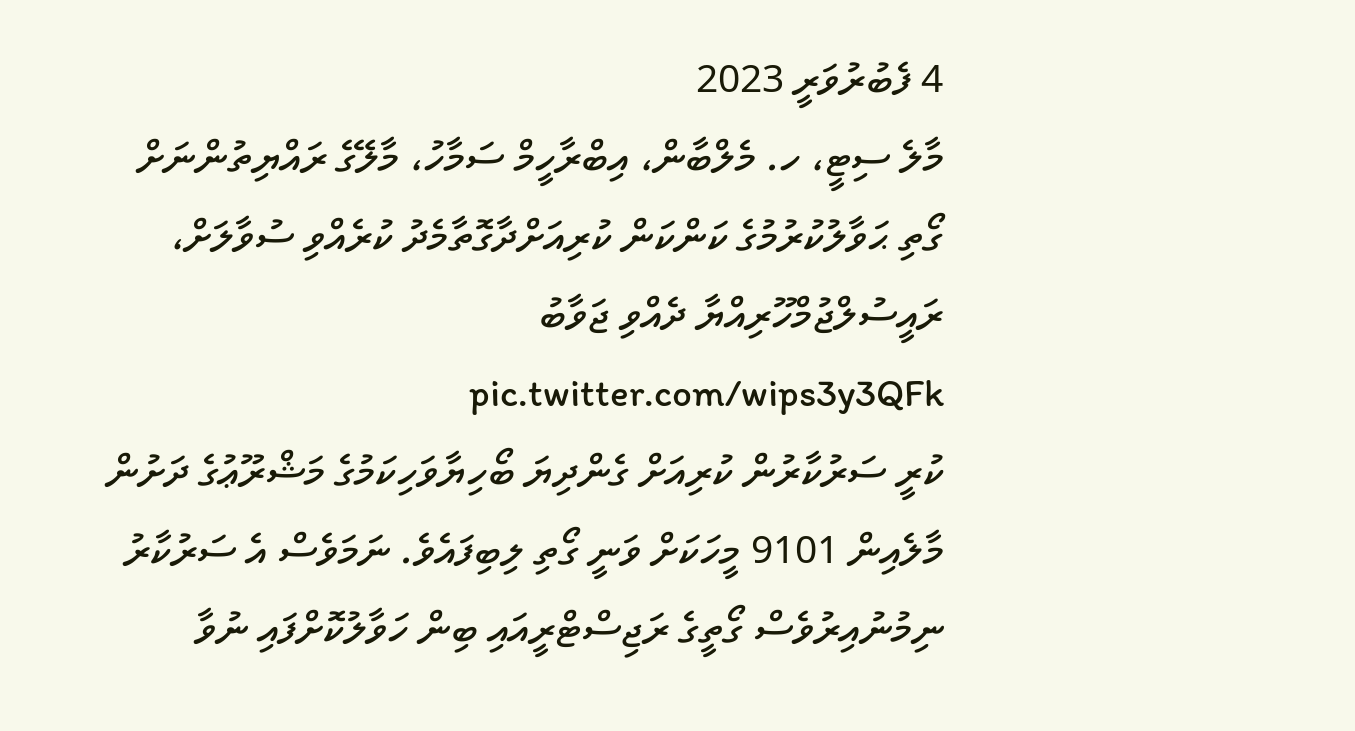4 ފެބުރުވަރީ 2023
މާލެ ސިޓީ، ހ. މެލްބާން، އިބްރާހީމް ސަމާހު، މާލޭގެ ރައްޔިތުންނަށް ގޯތި ޙަވާލުކުރުމުގެ ކަންކަން ކުރިއަށްދާގޮތާމެދު ކުރެއްވި ސުވާލަށް، ރައީސުލްޖުމްހޫރިއްޔާ ދެއްވި ޖަވާބު pic.twitter.com/wips3y3QFk
ކުރީ ސަރުކާރުން ކުރިއަށް ގެންދިޔަ ބޯހިޔާވަހިކަމުގެ މަޝްރޫޢުގެ ދަށުން މާލެއިން 9101 މީހަކަށް ވަނީ ގޯތި ލިބިފައެވެ. ނަމަވެސް އެ ސަރުކާރު ނިމުނުއިރުވެސް ގޯތީގެ ރަޖިސްޓްރީއައި ބިން ހަވާލުކޮށްފައި ނުވާ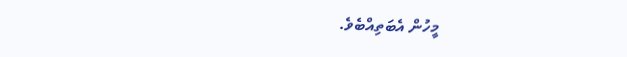މީހުން އެބަތިއްބެވެ.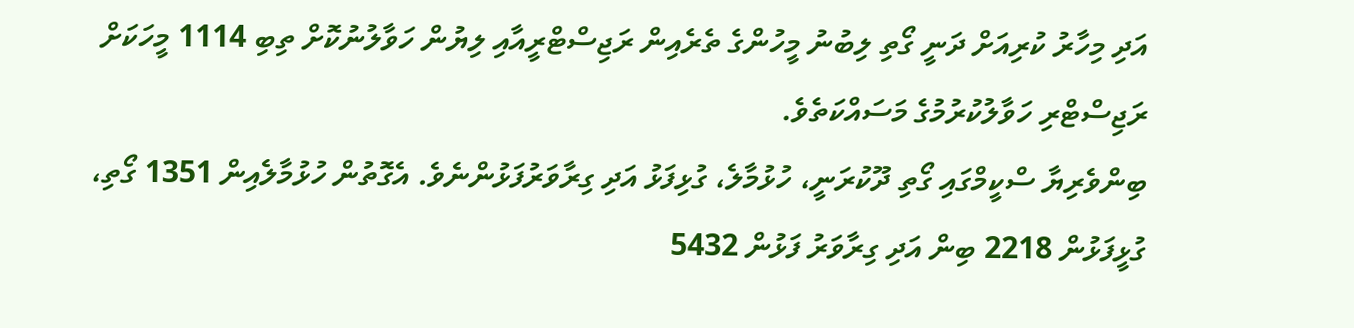އަދި މިހާރު ކުރިއަށް ދަނީ ގޯތި ލިބުނު މީހުންގެ ތެރެއިން ރަޖިސްޓްރީއާއި ލިޔުން ހަވާލުނުކޮށް ތިބި 1114 މީހަކަށް ރަޖިސްޓްރި ހަވާލުކުރުމުގެ މަސައްކަތެވެ.
ބިންވެރިޔާ ސްކީމްގައި ގޯތި ދޫކުރަނީ، ހުޅުމާލެ، ގުޅިފަޅު އަދި ގިރާވަރުފަޅުންނެވެ. އެގޮތުން ހުޅުމާލެއިން 1351 ގޯތި، ގުޅީފަޅުން 2218 ބިން އަދި ގިރާވަރު ފަޅުން 5432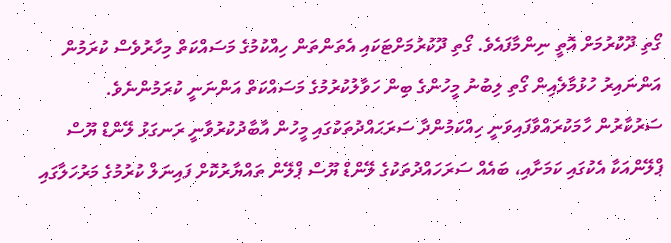ގޯތި ދޫކުރުމަށް އޮތީ ނިންމާފައެވެ. ގޯތި ދޫކުރުމަށްޓަކައި އެތަންތަން ހިއްކުމުގެ މަސައްކަތް މިހާރުވެސް ކުރަމުން އަންނައިރު ހުޅުމާލެއިން ގޯތި ލިބުނު މީހުންގެ ބިން ހަވާލުކުރުމުގެ މަސައްކަތް އަންނަނީ ކުރަމުންނެވެ.
ސަރުކާރުން ހާމަކުރައްވާފައިވަނީ ހިއްކަމުންދާ ސަރަޙައްދުތަކުގައި މީހުން އާބާދުކުރުވާނީ ރަނގަޅު ލޭންޑް ޔޫސް ޕްލޭންއަކާ އެކުގައި ކަމަށާއި، ބައެއް ސަރަހައްދުތަކުގެ ލޭންޑް ޔޫސް ޕްލޭން ތައްޔާރުކޮށް ފައިނަލް ކުރުމުގެ މަރުހަލާގައި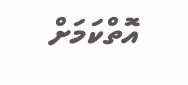އޮތްކަމަށް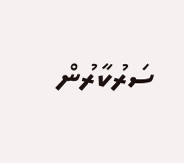ސަރުކާރުން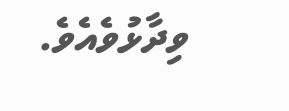ވިދާޅުވެއެވެ.